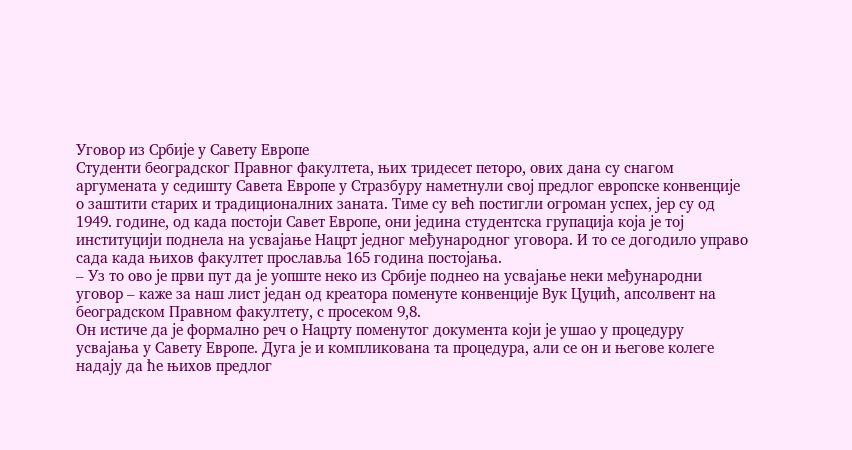Уговор из Србије у Савету Европе
Студенти београдског Правног факултета, њих тридесет петоро, ових дана су снагом аргумената у седишту Савета Европе у Стразбуру наметнули свој предлог европске конвенције о заштити старих и традиционалних заната. Тиме су већ постигли огроман успех, јер су од 1949. године, од када постоји Савет Европе, они једина студентска групација која је тој институцији поднела на усвајање Нацрт једног међународног уговора. И то се догодило управо сада када њихов факултет прославља 165 година постојања.
– Уз то ово је први пут да је уопште неко из Србије поднео на усвајање неки међународни уговор – каже за наш лист један од креатора поменуте конвенције Вук Цуцић, апсолвент на београдском Правном факултету, с просеком 9,8.
Он истиче да је формално реч о Нацрту поменутог документа који је ушао у процедуру усвајања у Савету Европе. Дуга је и компликована та процедура, али се он и његове колеге надају да ће њихов предлог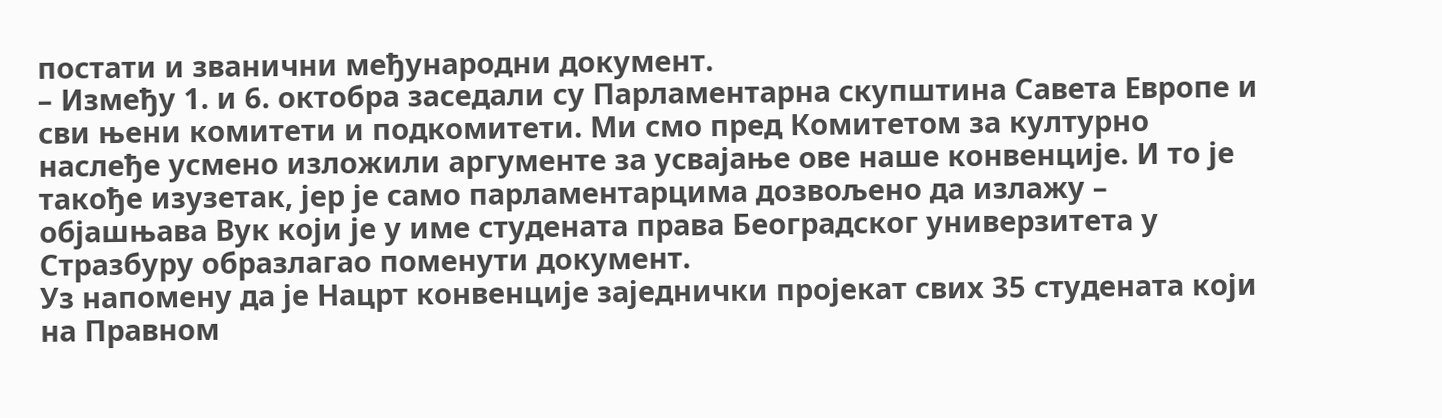постати и званични међународни документ.
– Између 1. и 6. октобра заседали су Парламентарна скупштина Савета Европе и сви њени комитети и подкомитети. Ми смо пред Комитетом за културно наслеђе усмено изложили аргументе за усвајање ове наше конвенције. И то је такође изузетак, јер је само парламентарцима дозвољено да излажу – објашњава Вук који је у име студената права Београдског универзитета у Стразбуру образлагао поменути документ.
Уз напомену да је Нацрт конвенције заједнички пројекат свих 35 студената који на Правном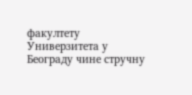факултету Универзитета у Београду чине стручну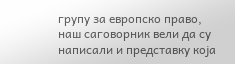групу за европско право, наш саговорник вели да су написали и представку која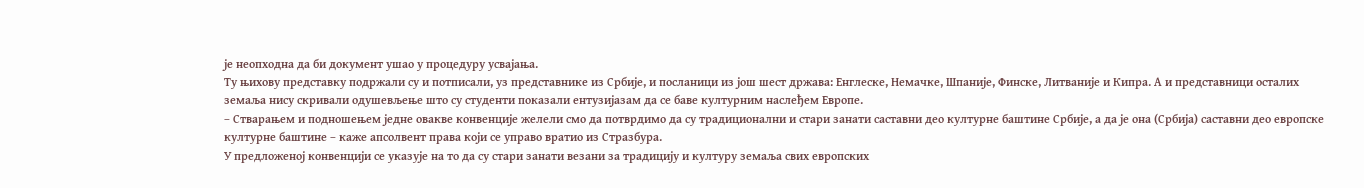је неопходна да би документ ушао у процедуру усвајања.
Ту њихову представку подржали су и потписали, уз представнике из Србије, и посланици из још шест држава: Енглеске, Немачке, Шпаније, Финске, Литваније и Кипра. А и представници осталих земаља нису скривали одушевљење што су студенти показали ентузијазам да се баве културним наслеђем Европе.
– Стварањем и подношењем једне овакве конвенције желели смо да потврдимо да су традиционални и стари занати саставни део културне баштине Србије, а да је она (Србија) саставни део европске културне баштине – каже апсолвент права који се управо вратио из Стразбура.
У предложеној конвенцији се указује на то да су стари занати везани за традицију и културу земаља свих европских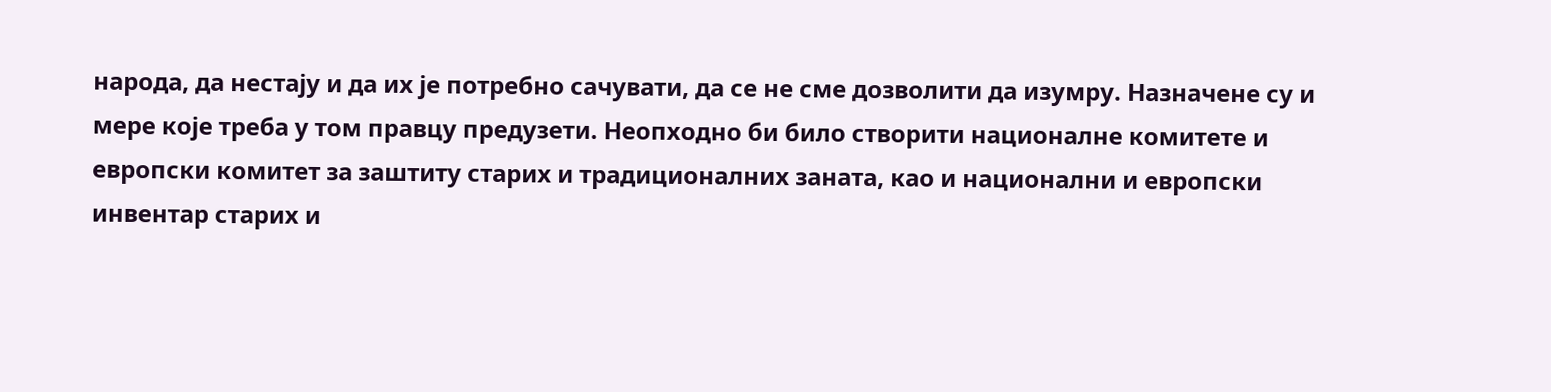народа, да нестају и да их је потребно сачувати, да се не сме дозволити да изумру. Назначене су и мере које треба у том правцу предузети. Неопходно би било створити националне комитете и европски комитет за заштиту старих и традиционалних заната, као и национални и европски инвентар старих и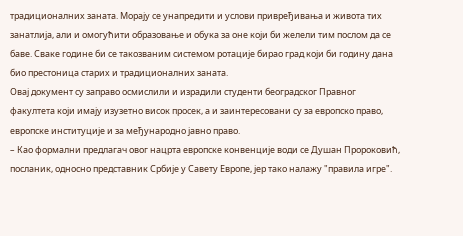традиционалних заната. Морају се унапредити и услови привређивања и живота тих занатлија, али и омогућити образовање и обука за оне који би желели тим послом да се баве. Сваке године би се такозваним системом ротације бирао град који би годину дана био престоница старих и традиционалних заната.
Овај документ су заправо осмислили и израдили студенти београдског Правног факултета који имају изузетно висок просек, а и заинтересовани су за европско право, европске институције и за међународно јавно право.
– Као формални предлагач овог нацрта европске конвенције води се Душан Пророковић, посланик, односно представник Србије у Савету Европе, јер тако налажу "правила игре".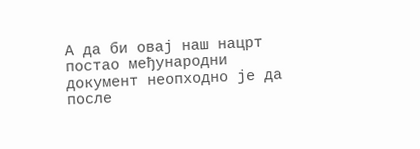А да би овај наш нацрт постао међународни документ неопходно је да после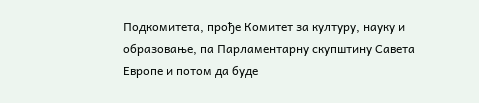Подкомитета, прође Комитет за културу, науку и образовање, па Парламентарну скупштину Савета Европе и потом да буде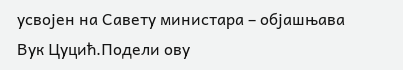усвојен на Савету министара – објашњава Вук Цуцић.Подели ову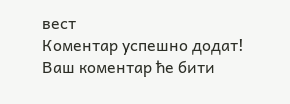вест
Комeнтар успeшно додат!
Ваш комeнтар ћe бити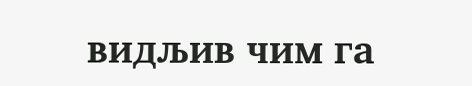видљив чим га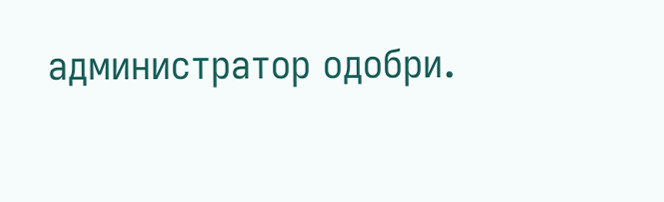администратор одобри.